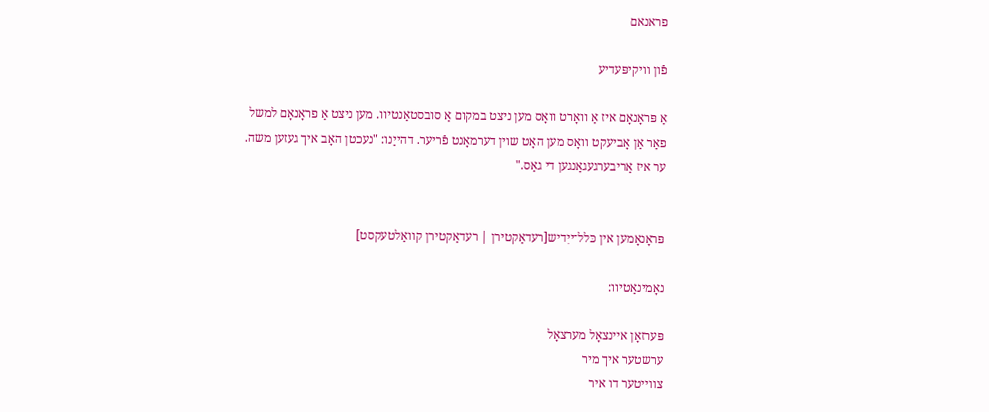פראנאם

פֿון װיקיפּעדיע

אַ פּראָנאָם איז אַ וואָרט וואָס מען ניצט במקום אַ סובסטאַנטיוו. מען ניצט אַ פראָנאָם למשל פאַר אַן אָביעקט וואָס מען האָט שוין דערמאָנט פֿריער. דהייַנו: "נעכטן האָב איך געזען משה. ער איז אַריבערגעגאַנגען די גאַס."


פּראָנאָמען אין כּלל־ייִדיש[רעדאַקטירן | רעדאַקטירן קוואַלטעקסט]

נאָמינאַטיוו:

פּערזאָן איינצאָל מערצאָל
ערשטער איך מיר
צווייטער דו איר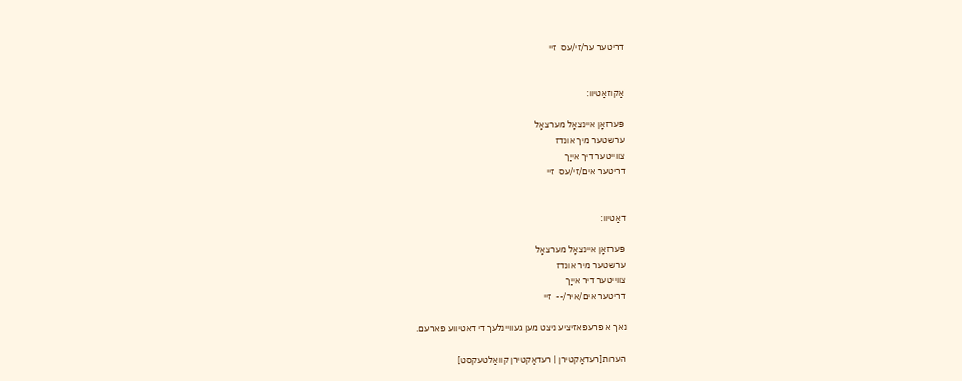דריטער ער/זי/עס  זיי


אַקוזאַטיוו:

פּערזאָן איינצאָל מערצאָל
ערשטער מיך אונדז
צווייטער דיך אייַך
דריטער אים/זי/עס  זיי


דאַטיוו:

פּערזאָן איינצאָל מערצאָל
ערשטער מיר אונדז
צווייטער דיר אייַך
דריטער אים/איר/--  זיי

נאך א פרעפאזיציע ניצט מען געוויינלעך די דאטיווע פארעם.

הערות[רעדאַקטירן | רעדאַקטירן קוואַלטעקסט]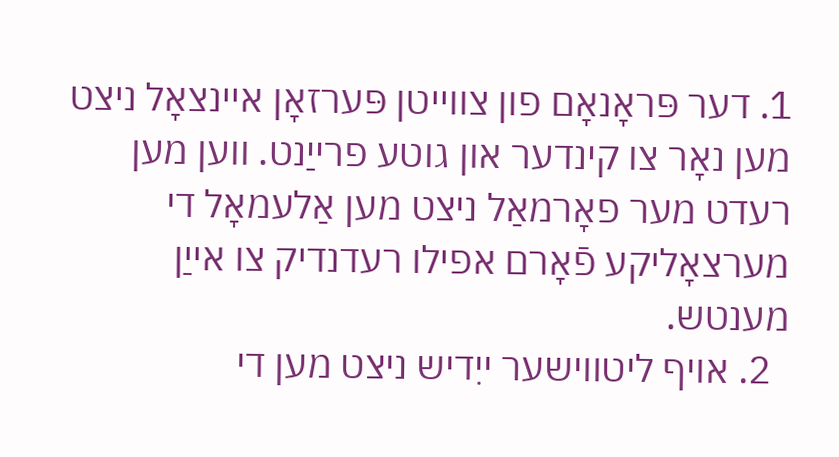1. דער פּראָנאָם פון צווייטן פּערזאָן איינצאָל ניצט מען נאָר צו קינדער און גוטע פרייַנט. ווען מען רעדט מער פאָרמאַל ניצט מען אַלעמאָל די מערצאָליקע פֿאָרם אפילו רעדנדיק צו אייַן מענטש.
  2. אויף ליטווישער ייִדיש ניצט מען די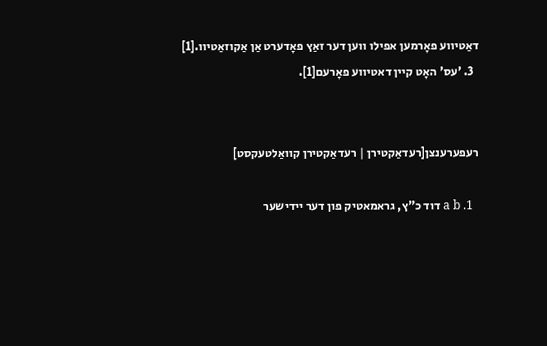דאַטיווע פאָרמען אפילו ווען דער זאַץ פאָדערט אַן אַקוזאַטיוו.[1]
  3. 'עס' האָט קיין דאטיווע פאָרעם[1].


רעפערענצן[רעדאַקטירן | רעדאַקטירן קוואַלטעקסט]

  1. a b דוד כ"ץ, גראמאטיק פון דער יידישער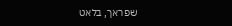שפראך, בלאט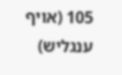105 (אויף ענגליש)